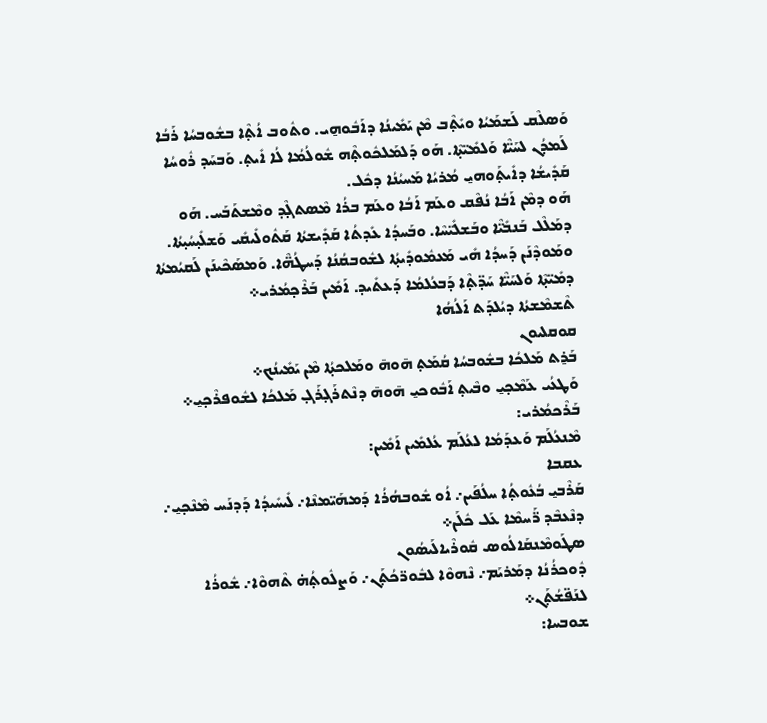ܘܰܣܠܶܩ ܠܰܫܡܰܝܳܐ ܘܝܺܬ̣ܶܒ ܡܶܢ ܝܰܡܺܝܢܳܐ ܕܐܰܒܽܘܗ̱ܝ. ܘܬܽܘܒ ܐܳܬ̣ܶܐ ܒܫܽܘܒܚܳܐ ܪܰܒܳܐ ܠܰܡܕܳܢ ܠܚܰܝ̈ܶܐ ܘܰܠܡܺܝ̈ܬ̣ܶܐ. ܗܰܘ ܕܰܠܡܰܠܟܽܘܬ̣ܶܗ ܫܽܘܠܳܡܳܐ ܠܳܐ ܐܺܝܬ̣. ܘܰܒܚܰܕ ܪܽܘܚܳܐ ܩܰܕܺܝܫܳܐ ܕܐܺܝܬ̣ܰܘܗܝ̱ ܡܳܪܝܳܐ ܡܰܚܝܳܢܳܐ ܕܟܽܠ.
ܗܰܘ ܕܡܶܢ ܐܰܒܳܐ ܢܳܦܶܩ ܘܥܰܡ ܐܰܒܳܐ ܘܥܰܡ ܒܪܳܐ ܡܶܣܬܓ̣ܶܕ ܘܡܶܫܬܰܒܰܚ. ܗܰܘ ܕܡܰܠܶܠ ܒܰܢܒܺܝ̈ܶܐ ܘܒܰܫܠܺܝ̈ܚܶܐ. ܘܒܰܚܕܳܐ ܥܺܕܬܳܐ ܩܰܕܺܝܫܬܳܐ ܩܰܬܽܘܠܺܝܩܺܝ ܘܰܫܠܺܝ̣ܚܳܝ̣ܬܳܐ. ܘܡܰܘܕܶܢܰܢ ܕܰܚܕܳܐ ܗܺܝ ܡܰܥܡܽܘܕܺܝܬ̣ܳܐ ܠܫܽܘܒܩܳܢܳܐ ܕܰܚܛܳܗ̈ܶܐ. ܘܰܡܣܰܟܶܝܢܰܢ ܠܰܩܝܳܡܬܳܐ ܕܡܺܝ̈ܬ̣ܶܐ ܘܰܠܚܰܝ̈ܶܐ ܚܰܕ̈ܬ̣ܶܐ ܕܰܒܥܳܠܡܳܐ ܕܰܥܬܺܝܕ. ܐܰܡܺܝܢ ܒܰܪܶܟ̣ܡܳܪܝ܀
ܬܶܫܡܶܫܬܳܐ ܕܝܳܠܕܰܬ ܐܰܠܳܗܳܐ
ܩܘܩܠܝܘܢ
ܒܰܪ̱ܬ ܡܰܠܟܳܐ ܒܫܽܘܒܚܳܐ ܩܳܡܰܬ̣ ܗ̄ܘܗ̄ ܘܡܰܠܟܬ̣ܳܐ ܡܶܢ ܝܰܡܺܝܢܳܟ܀
ܘܰܛܥܳܝ ܥܰܡܶܟ̣ܝ̱ ܘܒܶܝܬ̣ ܐܰܒܽܘܟܝ̱ ܗ̄ܘܗ̄ ܕܢܶܬܪܰܓ̣ܪܰܓ̣ ܡܰܠܟܳܐ ܠܫܽܘܦܪܶܟ̣ܝ̱܀
ܒܰܪܶܟܡܳܪܝ:
ܡܶܢܥܳܠܰܡ ܘܰܥܕܰܡܳܐ ܠܥܳܠܰܡ ܥܳܠܡܺܝܢ ܐܰܡܺܝܢ:
ܥܩܒܐ
ܩܰܪܶܒܝ̱ ܒܳܥܽܘܬ̣ܳܐ ܚܠܳܦܰܝܢ܇ ܐܳܘ ܫܽܘܒܗܳܪܳܐ ܕܰܡܗܰܝ̈ܡܢܶܐ܇ ܠܺܝܚܺܝܕܳܐ ܕܰܕܢܰܚ ܡܶܢܶܟ̣ܝ̱܇ ܕܢܶܥܒܶܕ ܪ̈ܰܚܡܶܐ ܥܰܠ ܟܽܠܰܢ܀
ܣܛܰܘܡܶܢܩܰܐܠܳܘܣ ܩܽܘܪܶܝܐܠܰܝܣܳܘܢ
ܕܽܘܟܪܳܢܳܐ ܕܡܰܪܝܰܡ܇ ܢܶܗܘܶܐ ܠܒܽܘܪ̈ܟܳܬ̣ܰܢ܇ ܘܰܨܠܽܘܬ̣ܳܗ̇ ܬܶܗܘܶܐ܇ ܫܽܘܪܳܐ ܠܢܰܦ̈ܫܳܬ̣ܰܢ܀
ܫܘܒܚܐ: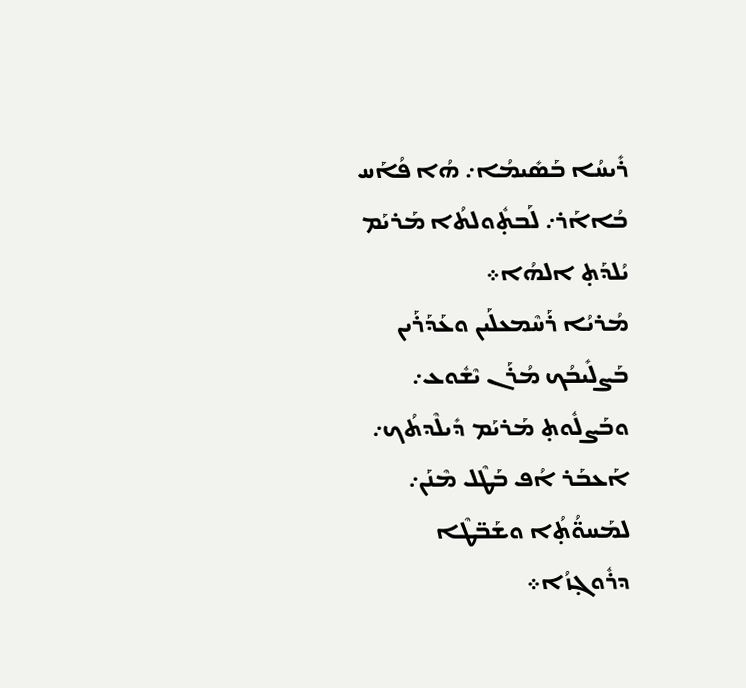ܪܺܝܚܳܐ ܒܰܣܺܝܡܳܐ܇ ܗܳܐ ܦܳܐܰܚ ܒܳܐܐܰܪ܇ ܠܰܒܬ̣ܽܘܠܬܳܐ ܡܰܪܝܰܡ ܝܳܠܕܰܬ̣ ܐܠܗܳܐ܀
ܡܳܪܝܳܐ ܪܰܚܶܡܥܠܰܝܢ ܘܥܰܕܰܪܰܝܢ
ܒܰܨܠܺܝܒܳܟ ܡܳܪܰܢ ܝܶܫܽܘܥ܇ ܘܒܰܨܠܽܘܬ̣ ܡܰܪܝܰܡ ܕܺܝܠܶܕܬܳܟ܇ ܐܰܥܒܰܪ ܐܳܦ ܒܰܛܶܠ ܡܶܢܰܢ܇ ܠܡܰܚܘ̈ܳܬ̣ܳܐ ܘܫܰܒ̈ܛܶܐ ܕܪܽܘܓ̣ܙܳܐ܀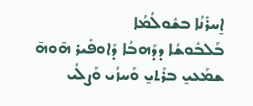ܐ̱ܚܪܺܢܳܐ ܒܫܽܘܠܳܡܳܐ
ܒܰܠܒܽܘܫܳܐ ܕܕܰܗܒܳܐ ܕܰܐܘܦܺܝܪ ܗ̄ܘܗ̄ ܫܡܰܥܝ̱ ܒܪܰܬܝ̱ ܘܰܚܙܳܝ ܘܰܨܠܳܝ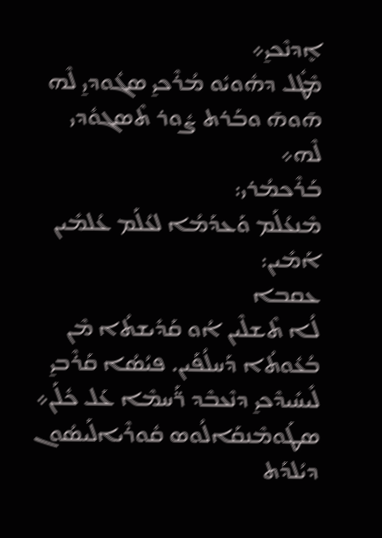ܐܷܕܢܶܟܝ̱܀
ܡܶܛܽܠ ܕܗܽܘܝܽܘ ܡܳܪܶܟܝ̱ ܣܓܽܘܕܝ̱ ܠܶܗ ܗ̄ܘܗ̄ ܘܒܰܪܬ ܨܽܘܪ ܬܶܣܓܘܽܕܝ ܠܶܗ܀
ܒܰܪܶܟܡܳܪܝ:
ܡܶܢܥܳܠܰܡ ܘܰܥܕܰܡܳܐ ܠܥܳܠܰܡ ܥܳܠܡܺܝܢ ܐܰܡܺܝܢ:
ܥܩܒܐ
ܠܳܐ ܬܶܫܠܶܝܢ ܐܳܘ ܩܰܕܺܝܫܬܳܐ ܡܶܢ ܒܳܥܽܘܬܳܐ ܕܰܚܠܳܦܰܝܢ. ܦܝܳܣܳܐ ܩܰܪܶܒܝ̱ ܠܺܝܚܺܝܕܶܟܝ̱ ܕܢܶܥܒܶܕ ܪ̈ܰܚܡܶܐ ܥܰܠ ܟܽܠܰܢ܀
ܣܛܰܘܡܶܢܩܰܐܠܳܘܣ ܩܽܘܪܶܝܐܠܰܝܣܳܘܢ
ܕܝܳܠܕܰܬ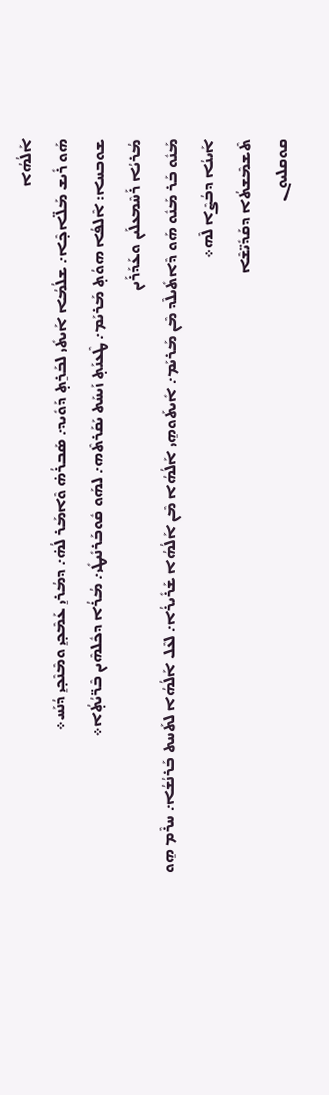ܐܰܠܳܗܳܐ
ܗܰܘ ܪܺܝܫ ܡܰܠ̈ܐܟ̣ܶܐ܇ ܫܠܳܡܳܐ ܐܰܝܬܺܝ ܠܒܰܪ̱ܬ̣ ܕܰܘܺܝܕ܇ ܣܰܒܪܳܗ̇ ܘܶܐܡܰܪ ܠܳܗ̇܇ ܕܡܳܪܝ̱ ܥܰܡܶܟ̣ܝ̱ ܘܡܶܢܶܟ̣ܝ̱ ܕܳܢܰܚ܀
ܫܘܒܚܐ: ܐܶܠܦܳܐ ܗܘܳܬ̣ ܡܰܪܝܰܡ܇ ܛܶܥܢܰܬ̣ ܙܰܝܚܰܬ ܝܰܩܰܪܬܶܗ܇ ܠܗܰܘ ܩܽܘܒܰܪܢܺܝܛܺܝ܇ ܡܳܪܳܐ ܕܟܽܠܗܶܝܢ ܒܶܪ̈ܝܳܬ̣ܳܐ܀
ܡܳܪܝܳܐ ܪܰܚܶܡܥܠܰܝܢ ܘܥܰܕܰܪܰܝܢ
ܡܰܢܽܘ ܒܰܪ ܡܰܢܽܘ ܗܰܘ ܕܶܐܬܺܝܠܶܕ ܡܶܢ ܡܰܪܝܰܡ܇ ܐܺܝܬܰܘܗ̱ܝ ܐܰܠܳܗܳܐ ܡܶܢ ܐܰܠܳܗܳܐ ܫܰܪܺܝܪܳܐ܇ ܠܥܶܠ ܐܰܠܳܗܳܐ ܠܬܰܚܬ ܒܰܪܢܳܫܳܐ܇ ܚܪܶܡ ܗ̱ܘ ܐܰܝܢܳܐ ܕܒܳܨܶܐ ܠܶܗ܀
ܬܶܫܡܶܫܬܳܐ ܕܩܰܕܺܝ̈ܫܶܐ
ܩܘܩܠܝܘܢ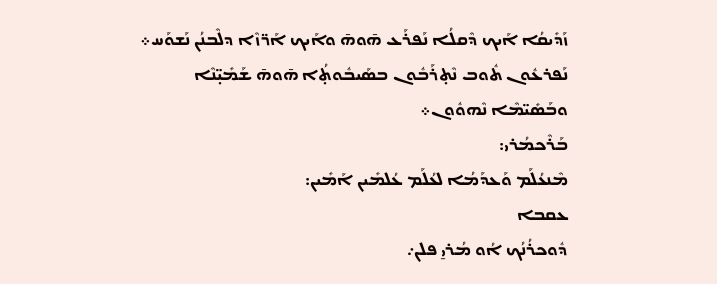ܙܰܕܺܝܩܳܐ ܐܰܝܟ ܕܶܩܠܳܐ ܢܰܦܪܰܥ ܗ̄ܘܗ̄ ܘܐܰܝܟ ܐܰܪ̈ܙܶܐ ܕܠܶܒܢܳܢ ܢܰܫܘܰܚ܀
ܢܰܦܪܥܽܘܢ ܬܽܘܒ ܢܶܬ̣ܪܰܒܽܘܢ ܒܣܰܝܒܽܘܬ̣ܳܐ ܗ̄ܘܗ̄ ܫܰܡܺܝ̣̈ܢܶܐ ܘܒܰܣܺܝ̈ܡܶܐ ܢܶܗܘܽܘܢ܀
ܒܰܪܶܟܡܳܪܝ:
ܡܶܢܥܳܠܰܡ ܘܰܥܕܰܡܳܐ ܠܥܳܠܰܡ ܥܳܠܡܺܝܢ ܐܰܡܺܝܢ:
ܥܩܒܐ
ܕܽܘܟܪܳܢܳܟ ܐܳܘ ܡܳܪܝ̱ ܦܠܢ܇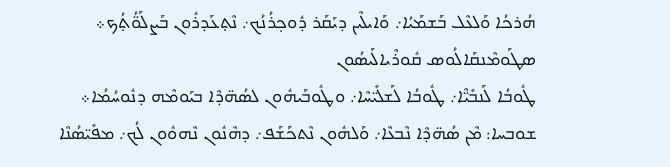ܗܳܪܟܳܐ ܘܰܠܥܶܠ ܒܰܫܡܰܝܳܐ܇ ܘܰܐܝܠܶܝܢ ܕܝܰܩܰܪ ܕܽܘܟ̣ܪܳܢܳܟ܇ ܢܶܬ̣ܥܰܕܪܽܘܢ ܒܰܨܠܰܘ̈ܳܬ̣ܳܟ܀
ܣܛܰܘܡܶܢܩܰܐܠܳܘܣ ܩܽܘܪܶܝܐܠܰܝܣܳܘܢ
ܛܽܘܒܳܐ ܠܰܢܒܺܝ̈ܶܐ܇ ܛܽܘܒܳܐ ܠܰܫܠܺܝ̈ܚܶܐ܇ ܘܛܽܘܒܰܝܗܽܘܢ ܠܣܳܗ̈ܕܶܐ ܒܝܰܘܡܶܗ ܕܢܽܘܚܳܡܳܐ܀
ܫܘܒܚܐ: ܡܶܢ ܣܳܗ̈ܕܶܐ ܢܶܒܥܶܐ܇ ܘܰܠܗܽܘܢ ܢܶܬܟܰܫܰܦ܇ ܕܗܶܢܽܘܢ ܢܶܗܘܽܘܢ ܠܳܟ܇ ܡܦܺܝ̈ܣܳܢܶܐ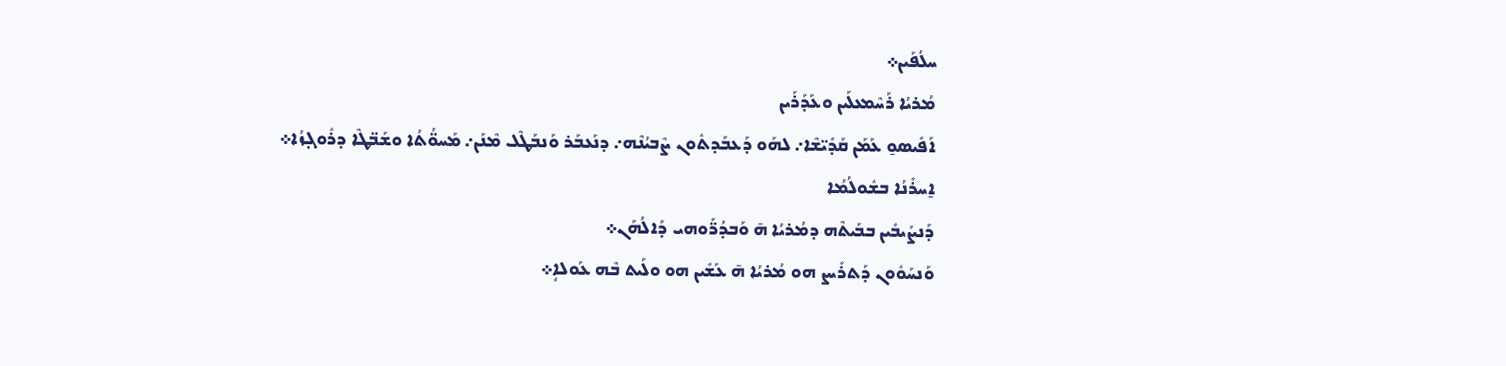ܚܠܳܦܰܝܢ܀
ܡܳܪܝܳܐ ܪܰܚܶܡܥܠܰܝܢ ܘܥܰܕܰܪܰܝܢ
ܐܰܦܺܝܣܘ̱ ܥܰܡܰܢ ܩܰܕܺܝ̈ܫܶܐ܇ ܠܗܰܘ ܕܰܥܒܰܕܬܽܘܢ ܨܶܒܝܳܢܶܗ܇ ܕܢܰܥܒܰܪ ܘܰܢܒܰܛܶܠ ܡܶܢܰܢ܇ ܡܰܚܘ̈ܳܬܳܐ ܘܫܰܒ̈ܛܶܐ ܕܪܽܘܓ̣ܙܳܐ܀
ܐ̱ܚܪܺܢܳܐ ܒܫܽܘܠܳܡܳܐ
ܕܰܢܨܺܝܒܺܝܢ ܒܒܰܝܬܶܗ ܕܡܳܪܝܳܐ ܗ̄ ܘܰܒܕܳܪ̈ܰܘܗܝ ܕܰܐܠܳܗܰܢ܀
ܘܰܢܚܰܘܽܘܢ ܕܰܬܪܺܝܨ ܗܘ ܡܳܪܝܳܐ ܗ̄ ܥܰܫܺܝܢ ܗܘ ܘܠܰܝܬ ܒܶܗ ܥܰܘܠܐܴ܀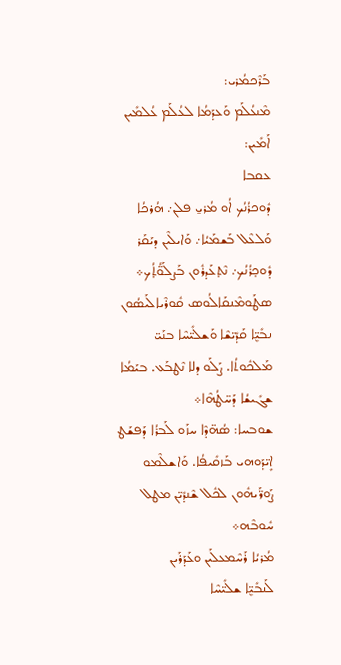ܒܰܪܶܟܡܳܪܝ:
ܡܶܢܥܳܠܰܡ ܘܰܥܕܰܡܳܐ ܠܥܳܠܰܡ ܥܳܠܡܺܝܢ ܐܰܡܺܝܢ:
ܥܩܒܐ
ܕܽܘܟܪܳܢܳܟ ܐܳܘ ܡܳܪܝ̱ ܦܠܢ܇ ܗܳܪܟܳܐ ܘܰܠܥܶܠ ܒܰܫܡܰܝܳܐ܇ ܘܰܐܝܠܶܝܢ ܕܝܰܩܰܪ ܕܽܘܟ̣ܪܳܢܳܟ܇ ܢܶܬ̣ܥܰܕܪܽܘܢ ܒܰܨܠܰܘ̈ܳܬ̣ܳܟ܀
ܣܛܰܘܡܶܢܩܰܐܠܳܘܣ ܩܽܘܪܶܝܐܠܰܝܣܳܘܢ
ܢܒܺܝܷ̈ܐ ܩܰܕܺܝ̈ܫܶܐ ܘܰܫܠܺܝ̈ܚܶܐ ܒܢܰܝ̈ ܡܰܠܟܽܘܬܳܐ. ܨܰܠܰܘ ܕܠܐ ܢܶܛܒܰܥ. ܒܝܰܡܳܐ ܫܓܺܝܫܳܐ ܕܰܚ̈ܛܳܗܶܐ܀
ܫܘܒܚܐ: ܣܳܗ̈ܕܶܐ ܚܙܰܘ ܠܰܒܪܳܐ ܕܰܦܫܰܛ ܐܻܝ̈ܕܰܘܗܝ ܒܰܙܩܺܝܦܳܐ. ܘܰܐܫܠܶܡܘ ܨܰܘܪ̈ܰܝܗܽܘܢ ܠܟܽܠ ܫܶܢܕܺܝ̈ܢ ܡܛܠ ܚܽܘܒܶܗ܀
ܡܳܪܝܳܐ ܪܰܚܶܡܥܠܰܝܢ ܘܥܰܕܰܪܰܝܢ
ܠܰܢܒܺܝܷ̈ܐ ܫܠܺܝ̈ܚܶܐ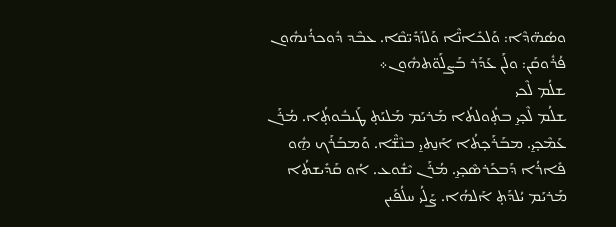ܘܣܳܗ̈ܕܶܐ: ܘܰܠܟܺܐܢ̈ܶܐ ܘܰܠܙܰܕܺܝ̈ܩܶܐ. ܥܒܶܕ ܕܽܘܟܪܳܢܗܽܘܢ ܦܳܪܽܘܩܰܢ: ܘܠܰܢ ܥܰܕܰܪ ܒܰܨܠܰܘ̈ܬܗܽܘܢ܀
ܫܠܳܡ ܠܶܟܝ
ܫܠܳܡ ܠܶܟ̣ܝ̱ ܒܬ̣ܽܘܠܬܳܐ ܡܰܪܝܰܡ ܡܰܠܝܰܬ̣ ܛܰܝܒܽܘܬ̣ܳܐ. ܡܳܪܰܢ ܥܰܡܶܟ̣ܝ̱. ܡܒܰܪܰܟ̣ܬܳܐ ܐܰܢ̱ܬܝ̱ ܒܢܶܫ̈ܶܐ. ܘܰܡܒܰܪܰܟ ܗ̱ܽܘ ܦܺܐܪܳܐ ܕܰܒܟܰܪܣܶܟ̣ܝ̱. ܡܳܪܰܢ ܝܶܫܽܘܥ. ܐܳܘ ܩܰܕܺܝܫܬܳܐ ܡܰܪܝܰܡ ܝܳܠܕܰܬ̣ ܐܰܠܗܳܐ. ܨܰܠܳܝ ܚܠܳܦܰܝܢ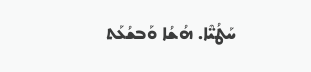ܚܰܛܳܝ̈ܶܐ. ܗܳܫܳܐ ܘܰܒܫܳܥܰܬ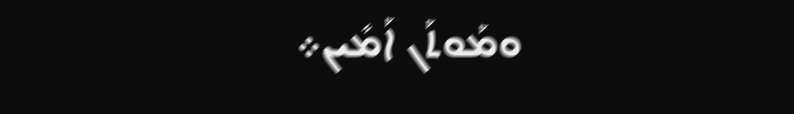ܘܡܰܘܬܰܢ ܐܰܡܺܝܢ܀